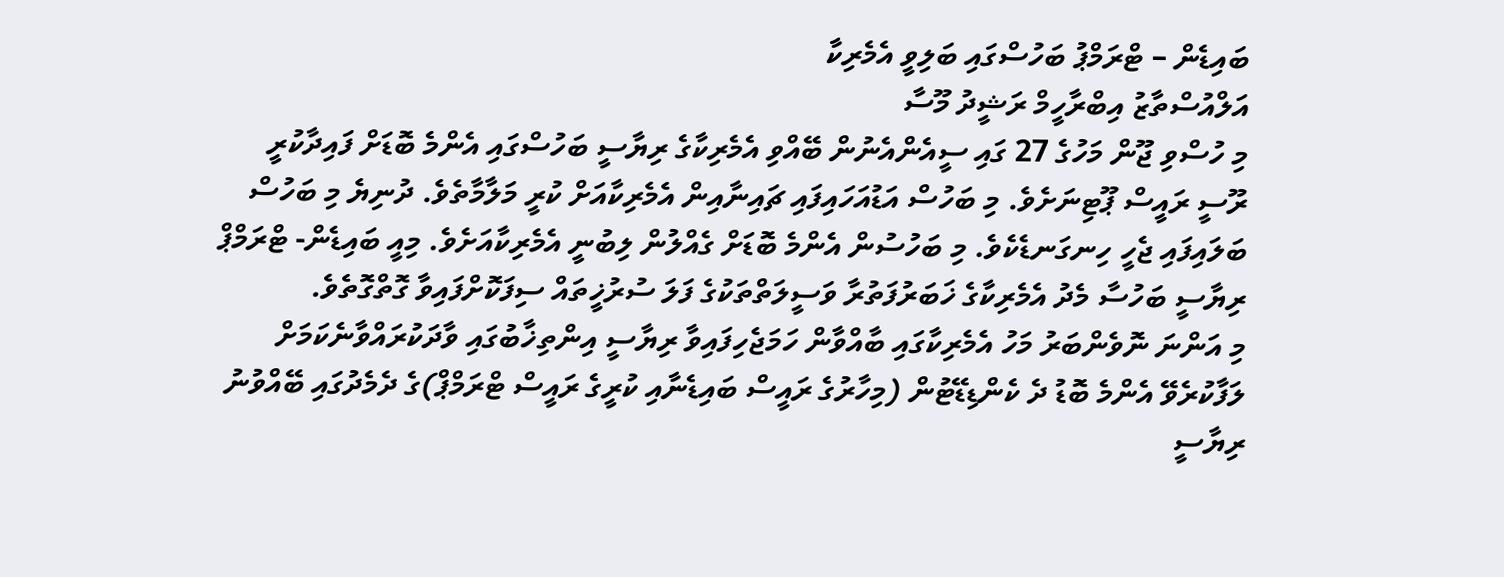ބައިޑެން – ޓްރަމްޕު ބަހުސްގައި ބަލިވީ އެމެރިކާ
އަލްއުސްތާޒު އިބްރާހީމް ރަޝީދު މޫސާ
މި ހުސްވި ޖޫން މަހުގެ 27 ގައި ސީއެންއެނުން ބޭއްވި އެމެރިކާގެ ރިޔާސީ ބަހުސްގައި އެންމެ ބޮޑަށް ފައިދާކުރީ ރޫސީ ރައީސް ޕޫޓިނަށެވެ. މި ބަހުސް އަޑުއަހައިފައި ޗައިނާއިން އެމެރިކާއަށް ކުރީ މަލާމާތެވެ. ދުނިޔެ މި ބަހުސް ބަލައިފައި ޖެހީ ހިނގަނޑެކެވެ. މި ބަހުސުން އެންމެ ބޮޑަށް ގެއްލުން ލިބުނީ އެމެރިކާއަށެވެ. މިއީ ބައިޑެން- ޓްރަމްޕް ރިޔާސީ ބަހުސާ މެދު އެމެރިކާގެ ޚަބަރުފަތުރާ ވަސީލަތްތަކުގެ ފަލަ ސުރުޚީތައް ސިފަކޮށްފައިވާ ގޮތްގޮތެވެ.
މި އަންނަ ނޮވެންބަރު މަހު އެމެރިކާގައި ބާއްވާން ހަމަޖެހިފައިވާ ރިޔާސީ އިންތިޚާބުގައި ވާދަކުރައްވާނެކަމަށް ލަފާކުރެވޭ އެންމެ ބޮޑު ދެ ކެންޑިޑޭޓުން (މިހާރުގެ ރައީސް ބައިޑެނާއި ކުރީގެ ރައީސް ޓްރަމްޕް)ގެ ދެމެދުގައި ބޭއްވުނު ރިޔާސީ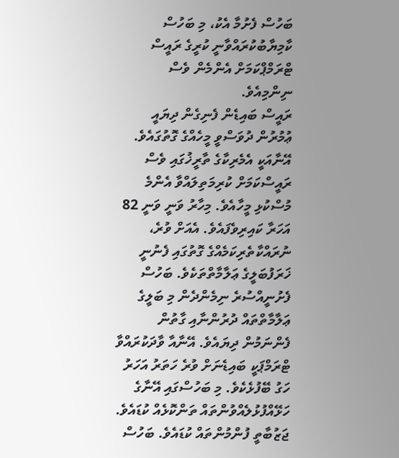ބަހުސް ފެށުމާ އެކު، މި ބަހުސް ކާމިޔާބުކުރައްވާނީ ކުރީގެ ރައީސް ޓްރަމްޕްކަމަށް އެންމެން ވެސް ނިންމިއެވެ.
ރައީސް ބައިޑެން ފެނިގެން ދިޔައީ ޢުމުރުން ދުވަސްވީ މީހެއްގެ ގޮތުގައެވެ. އޭނާއަކީ އެމެރިކާގެ ތާރީޚުގައި ވެސް ރައީސްކަމަށް ކުރިމަތިލައްވާ އެންމެ މުސްކުޅި މީހާއެވެ. މިހާރު ވަނީ ވަނީ 82 އަހަރާ ކައިރިވެފައެވެ. އެއަށް ވުރެ، ނުރައްކާތެރިކަމެއްގެ ގޮތުގައި ފެނުނީ ޚަރަފުބަލީގެ ޢަލާމާތްތަކެވެ. ބަހުސް ފެށުނީއްސުރެ ނިމެންދެން މި ބަލީގެ ޢަލާމާތްތައް ދުރުންނާއި ގާތުން ފެންނަމުން ދިޔައެވެ. އޭނާއާ ވާދަކުރައްވާ ޓްރަމްޕަކީ ބައިޑެނަށް ވުރެ ހަތަރު އަހަރު ހަގު ބޭފުޅެކެވެ. މި ބަހުސްގައި އޭނާގެ ހަޅޭއްފުޅުލެއްވުންތައް ތަންކޮޅެއް ކުޑައެވެ. ޖަޒުބާތީ ފުންމުންތައް ކުޑައެވެ. ބަހުސް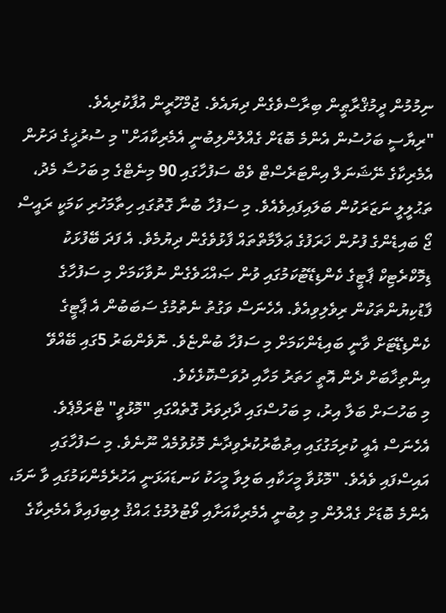ނިމުމުން ދީމުޤްރާޠީން ބިރާސްވެގެން ދިޔައެވެ. ޖުމްހޫރީން އުފާކުރިއެވެ.
"ރިޔާސީ ބަހުސުން އެންމެ ބޮޑަށް ގެއްލުންލިބުނީ އެމެރިކާއަށް" މި ސުރުޚީގެ ދަށުން އެމެރިކާގެ ނޭޝަނަލް އިންޓަރެސްޓް ވެބް ސަފުހާގައި 90 މިނެޓްގެ މި ބަހުސާ މެދު، ތަޙުލީލީ ނަޒަރަކުން ބަލައިފައިވެއެވެ. މި ސަފުހާ ބުނާ ގޮތުގައި ހިތާމަހުރި ކަމަކީ ރައީސް ޖޯ ބައިޑެންގެ ފުށުން ޚަރަފުގެ ޢަލާމާތްތައް ފާޅުވެގެން ދިޔުމެވެ. އެ ފަދަ ބޭފުޅަކު ޑިމޮކްރެޓިކް ޕާޓީގެ ކެންޑިޑޭޓުކަމުގައި ވުން ޞައްޙަވެގެން ނުވާކަމަށް މި ސަފުހާގެ ފާޑުކިޔުންތަކުން ރިވެލިވިއެވެ. އެހެނަސް ވަގުތު ނެތުމުގެ ސަބަބުން އެ ޕާޓީގެ ކެންޑިޑޭޓަށް ވާނީ ބައިޑެންކަމަށް މި ސަފުހާ ބުންޏެވެ. ނޮވެންބަރު 5ގައި ބޭއްވޭ އިންތިޚާބަށް ދެން އޮތީ ހަތަރު މަހާއި ދުވަސްކޮޅެކެވެ.
މި ބަހުސަށް ބަލާ އިރު، މި ބަހުސްގައި ދާދިވަރު ގޮތެއްގައި "މޮޅުވީ" ޓްރަމްޕެވެ. އެހެނަސް އެއީ ކުރިމަގުގައި އިތުބާރުކުރެވިދާނެ މޮޅުވުމެއް ނޫނެވެ. މި ސަފުހާގައި އައިސްފައި ވެއެވެ. "މޮޅުވާ މީހަކާއި ބަލިވާ މީހަކު ކަނޑައަޅަނީ އަހުރެމެންކަމުގައި ވާ ނަމަ، އެންމެ ބޮޑަށް ގެއްލުން މި ލިބުނީ އެމެރިކާއަށާއި ވޯޓުލުމުގެ ޙައްޤު ލިބިފައިވާ އެމެރިކާގެ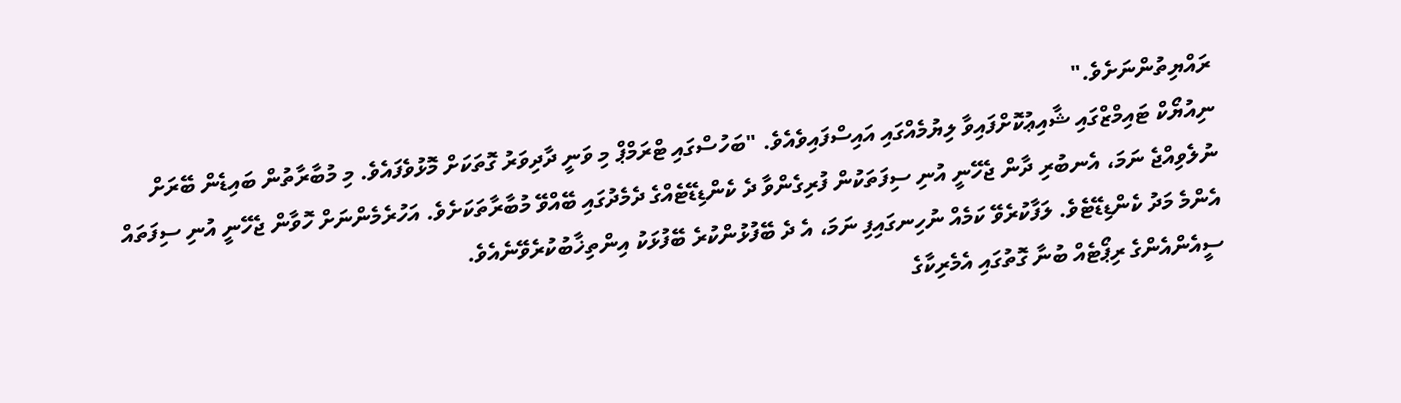ރައްޔިތުންނަށެވެ."
ނިއުޔޯކް ޓައިމްޒްގައި ޝާއިޢުކޮށްފައިވާ ލިޔުމެއްގައި އައިސްފައިވެއެވެ. "ބަހުސްގައި ޓްރަމްޕް މި ވަނީ ދާދިވަރު ގޮތަކަށް މޮޅުވެފައެވެ. މި މުބާރާތުން ބައިޑެން ބޭރަށް ނުލެވިއްޖެ ނަމަ، އެނބުރި ދާން ޖެހޭނީ އުނި ސިފަތަކުން ފުރިގެންވާ ދެ ކެންޑިޑޭޓެއްގެ ދެމެދުގައި ބޭއްވޭ މުބާރާތަކަށެވެ. އަހުރެމެންނަށް ހޮވާން ޖެހޭނީ އުނި ސިފަތައް އެންމެ މަދު ކެންޑިޑޭޓެވެ. ލަފާކުރެވޭ ކަމެއް ނުހިނގައިފި ނަމަ، އެ ދެ ބޭފުޅުންކުރެ ބޭފުޅަކު އިންތިޚާބުކުރެވޭނެއެވެ.
ސީއެންއެންގެ ރިޕޯޓެއް ބުނާ ގޮތުގައި އެމެރިކާގެ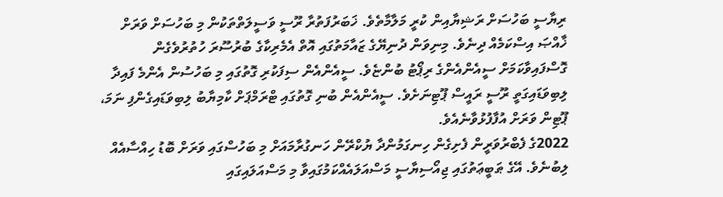ރިޔާސީ ބަހުސަށް ރަޝިޔާއިން ކުރީ މަލާމާތެވެ. ޚަބަރުފަތުރާ ރޫސީ ވަސީލަތްތަކުން މި ބަހުސަށް ވަރަށް ޚާއްޞަ އިސްކަމެއް ދިނެވެ. މިނިވަން ދުނިޔޭގެ ޒައާމަތުގައި އޮތް އެމެރިކާގެ ބުރުސޫރަ ހުތުރުވެގެން ގޮސްފައިވާކަމަށް ސީއެންއެންގެ ރިޕޯޓު ބުންޏެވެ. ސީއެންއެން ސިފަކުރި ގޮތުގައި މި ބަހުސުން އެންމެ ފައިދާ ލިބިވަޑައިގަތީ ރޫސީ ރައީސް ޕޫޓިނަށެވެ. ސީއެންއެން ބުނި ގޮތުގައި ޓްރަމްޕަށް ކާމިޔާބު ލިބިވަޑައިގެންފި ނަމަ، ޕޫޓިން ވަރަށް އުފާފުޅުވާނެއެވެ.
2022ގެ ފެބްރުވަރީން ފެށިގެން ހިނގަމުންދާ ޔުކްރޭން ހަނގުރާމައަށް މި ބަހުސްގައި ވަރަށް ބޮޑު ހިއްސާއެއް ލިބުނެވެ. އޭގެ ޠަބީޢަތުގައި ޖިއޯސިޔާސީ މަސްއަލައެއްކަމުގައިވާ މި މަސްއަލައިގައި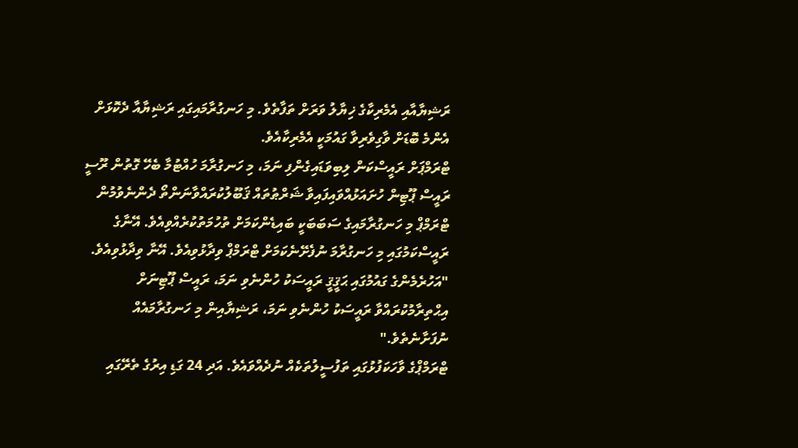ރަޝިޔާއާއި އެމެރިކާގެ ޚިޔާލު ވަރަށް ތަފާތެވެ. މި ހަނގުރާމައިގައި ރަޝިޔާއާ ދެކޮޅަށް އެންމެ ބޮޑަށް ވާގިވެރިވާ ގައުމަކީ އެމެރިކާއެވެ.
ޓްރަމްޕަށް ރައީސްކަން ލިބިވަޑައިގެންފި ނަމަ، މި ހަނގުރާމަ ހުއްޓުމާ ބެހޭ ގޮތުން ރޫސީ ރައީސް ޕޫޓިން ހުށައަޅުއްވައިފައިވާ ޝަރްޠުތައް ޤަބޫލުކުރައްވާނަންތޯ ދެންނެވުމުން ޓްރަމްޕް މި ހަނގުރާމައިގެ ސަބަބަކީ ބައިޑެންކަމަށް ތުހުމަތުކުރެއްވިއެވެ. އޭނާގެ ރައީސްކަމުގައި މި ހަނގުރާމަ ނުފެށޭނެކަމަށް ޓްރަމްޕް ވިދާޅުވިއެވެ. އޭނާ ވިދާޅުވިއެވެ. "އަހުރެމެންގެ ގައުމުގައި ޙަޤީޤީ ރައީސަކު ހުންނެވި ނަމަ، ރައީސް ޕޫޓިނަށް އިޙްތިރާމުކުރައްވާ ރައީސަކު ހުންނެވި ނަމަ، ރަޝިޔާއިން މި ހަނގުރާމައެއް ނުފަށާނެތެވެ."
ޓްރަމްޕްގެ ވާހަކަފުޅުގައި ތަފުސީލުތަކެއް ނުދެއްވައެވެ. އަދި 24 ގަޑި އިރުގެ ތެރޭގައި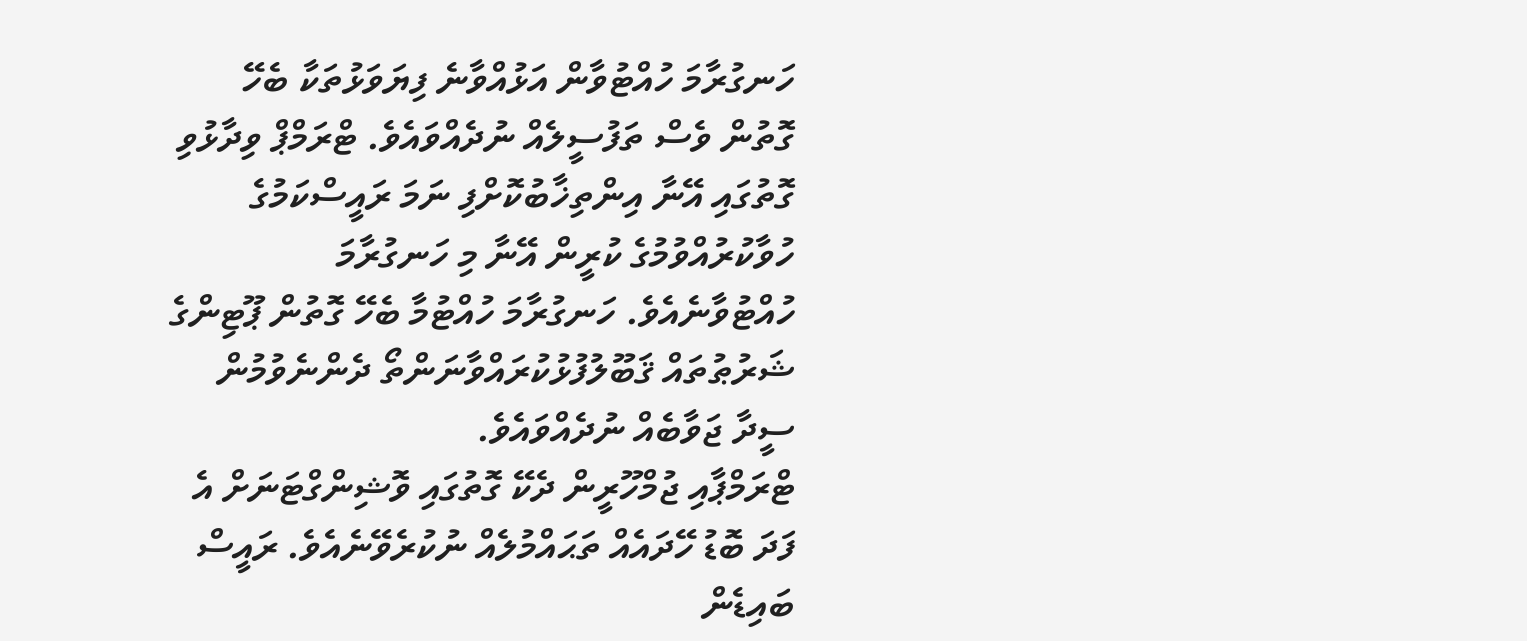ހަނގުރާމަ ހުއްޓުވާން އަޅުއްވާނެ ފިޔަވަޅުތަކާ ބެހޭ ގޮތުން ވެސް ތަފުސީލެއް ނުދެއްވައެވެ. ޓްރަމްޕް ވިދާޅުވި ގޮތުގައި އޭނާ އިންތިޚާބުކޮށްފި ނަމަ ރައީސްކަމުގެ ހުވާކުރުއްވުމުގެ ކުރީން އޭނާ މި ހަނގުރާމަ ހުއްޓުވާނެއެވެ. ހަނގުރާމަ ހުއްޓުމާ ބެހޭ ގޮތުން ޕޫޓިންގެ ޝަރުޠުތައް ޤަބޫލުފުޅުކުރައްވާނަންތޯ ދެންނެވުމުން ސީދާ ޖަވާބެއް ނުދެއްވައެވެ.
ޓްރަމްޕާއި ޖުމްހޫރީން ދެކޭ ގޮތުގައި ވޮޝިންގްޓަނަށް އެ ފަދަ ބޮޑު ހޭދައެއް ތަޙައްމުލެއް ނުކުރެވޭނެއެވެ. ރައީސް ބައިޑެން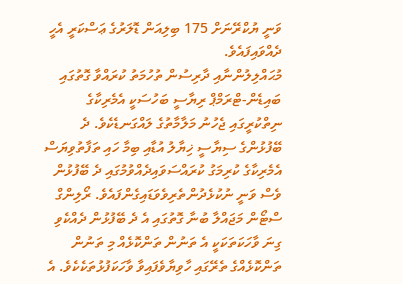ވަނީ ޔުކްރޭނަށް 175 ބިލިއަން ޑޮލަރުގެ ޢަސްކަރީ އެހީ ދެއްވައިފައެވެ.
މުޙައްލިލުންނާއި ދާރިސުން ތުހުމަތު ކުރައްވާ ގޮތުގައި ބައިޑެން-ޓްރަމްޕް ރިޔާސީ ބަހުސަކީ އެމެރިކާގެ ނިތްކުރީގައި ޖެހުނު މަލާމާތުގެ ލައްގަނޑެކެވެ. ދެ ބޭފުޅުންގެ ސިޔާސީ ޚިޔާލު އުޑާއި ބިމާ ހައި ތަފާތުވިޔަސް އެމެރިކާގެ ކުރިމަގު ކުރައްސަވައިދެއްވުމުގައި ދެ ބޭފުޅުން ވެސް ވަނީ ނުކުޅެދުންތެރިވެވަޑައިގެންފައެވެ. ރޯލިންގް ސްޓޯން މަޖައްލާ ބުނާ ގޮތުގައި އެ ދެ ބޭފުޅުން ދެއްކެވި ގިނަ ވާހަކަތަކަކީ އެ ތަނުން ތަންކޮޅެއް މި ތަނުން ތަންކޮޅެއްގެ ތެރޭގައި ހާވިޔާވެފައިވާ ވާހަކަފުޅުތަކެކެވެ. އެ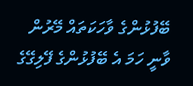ބޭފުޅުންގެ ވާހަކަތައް މޭރުން ވާނީ ހަމަ އެ ބޭފުޅުންގެ ފޭލިގޭގެ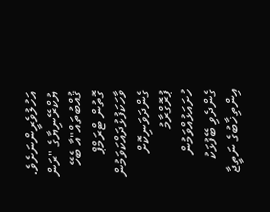އަހުލުވެރީންނަށެވެ.
ޔުކްރޭނިޔާގެ "ރަން ޤުއްބުތައް"އާ ބެހޭ ގޮތުން ޓްރަމްޕް ވާހަކަފުޅުދައްކަވަމުން ގެންދަވަނިކޮށް ޕުރޮގްރާމު ހުށައަޅުއްވަމުން ގެންދެވި ބޭފުޅަކު އިންތިޚާބުގެ ނަތީޖާ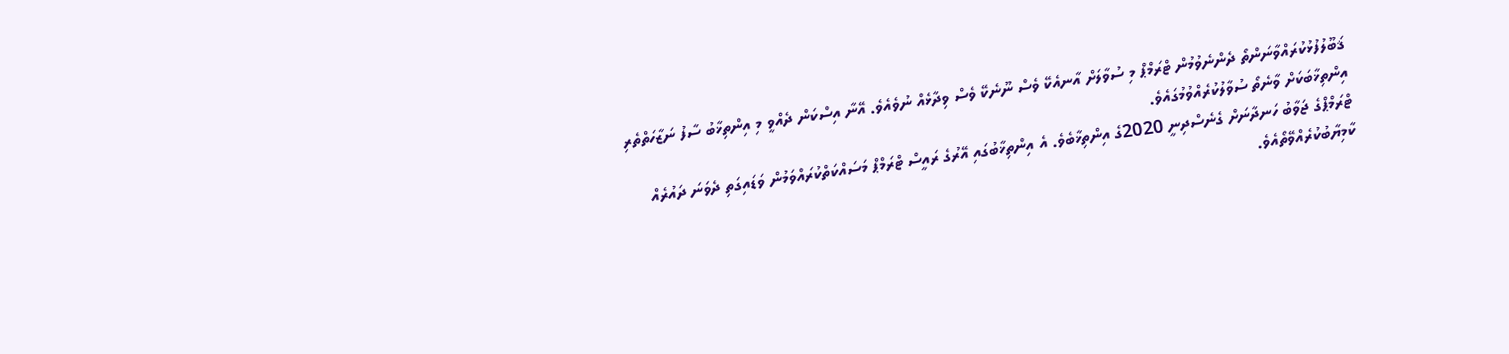ޤަބޫލުފުޅުކުރައްވާނަންތޯ ދެންނެވުމުން ޓްރަމްޕް މި ސުވާލަށް އާނއެކޭ ވެސް ނޫނެކޭ ވެސް ވިދާޅެއް ނުވެއެވެ. އޭނާ އިސްކަން ދެއްވީ މި އިންތިޚާބު ސާފު ނަޒާހަތްތެރި އިންތިޚާބަކަށް ވާނެތޯ ސުވާލުކުރެއްވުމުގައެވެ.
ޓްރަމްޕްގެ ޖަވާބު ހަނދާނަށް ގެނެސްދިނީ 2020ގެ އިންތިޚާބެވެ. އެ އިންތިޚާބުގައި އޭރުގެ ރައީސް ޓްރަމްޕް މަސައްކަތްކުރައްވަމުން ވަޑައިގަތި ދެވަނަ ދައުރެއް ކާމިޔާބުކުރެއްވޭތޯއެވެ.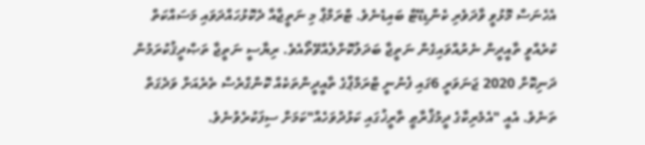އެހެނަސް މޮޅުވީ ވާދަވެރި ކެންޑިޑޭޓް ބައިޑެނެވެ. ޓްރަމްޕް މި ނަތީޖާއާ ދެކޮޅުހައްދަވައި މަސައްކަތް ކުރެއްވީ ތާއީދީން ނެރުއްވައިގެން ނަތީޖާ ބަދަލުކޮށްލެއްވޭތޯއެވެ. ރިޔާސީ ނަތީޖާ ތަޞްދީޤުކުރަމުން ދަނިކޮށް 2020 ޖަނަވަރީ 6ގައި ފެނުނީ ޓްރަމްޕްގެ ތާއީދީންތަކެއް ކޮންގްރެސް ތެރެއަށް ވަދެގަތް ތަނެވެ. އެއީ "އެމެރިކާގެ ދީމުޤްރާޠީ ތާރީޚުގައި ކަޅުދުވަހެއް"ކަމަށް ސިފަކުރެވުނެވެ.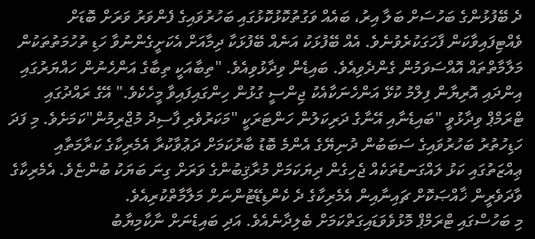ދެ ބޭފުޅުންގެ ބަހުސަށް ބަލާ އިރު، ބައެއް ވަގުތުކޮޅުކޮޅުގައި ބަހުރުވައިގެ ފެންވަރު ވަރަށް ބޮޑަށް ވެއްޓިފައިވާކަން ފާހަގަކުރެވުނެވެ. އެއް ބޭފުޅަކު އަނެއް ބޭފުޅަކާ ދިމާއަށް އެކަށީގެންނުވާ ހަޑި ތުހުމަތުތަކުން މަލާމާތްތައް އޮއްސަވަމުން ގެންދެވިއެވެ. ބައިޑެން ވިދާޅުވިއެވެ. "ތިބާއަކީ ތިބާގެ އަންހެނުން ހައްޔަރުގައި އިންދައި އޮރިޔާން ފިލްމު ކުޅޭ އަންހެނަކާއެކު ޖިންސީ ގުޅުން ހިންގައިފައިވާ މީހެކެވެ." އޭގެ ރައްދުގައި ޓްރަމްޕް ވިދާޅުވީ "ބައިޑެނާއި އޭނާގެ ދަރިކަލުން ހަންޓަރަކީ "މަކަރުވެރި ފާސިދު މުޖްރިމުން"ކަމަށެވެ. މި ފަދަ ހަޑިހުތުރު ބަހުރުވައިގެ ސަބަބުން ދުނިޔޭގެ އެންމެ ބޮޑު ބާރުކަމަށް ދަޢުވާކުރާ އެމެރިކާގެ ކަރާމަތާއި ޢިއްޒަތުގައި ކަޅު ލައްގަނޑުތަކެއް ޖެހިގެން ދިޔަކަމަށް މުރާޤިބުންގެ ވަރަށް ގިނަ ބަޔަކު ބުންޏެވެ. އެމެރިކާގެ ވާދަވެރީން ޚާއްޞަކޮށް ޗައިނާއިން އެމެރިކާގެ ދެ ކެންޑިޑޭޓުންނަށް މަލާމާތްކުރިއެވެ.
މި ބަހުސްގައި ޓްރަމްޕް މޮޅުވެވަޑައިގަތްކަމަށް ބެލިދާނެއެވެ. އަދި ބައިޑެނަށް ނާކާމިޔާބު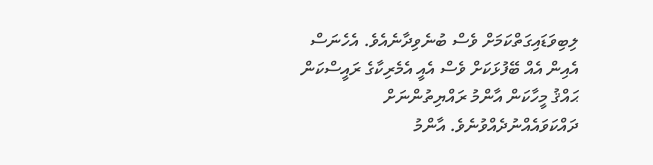ލިބިވަޑައިގަތްކަމަށް ވެސް ބުނެވިދާނެއެވެ. އެހެނަސް އެއިން އެއް ބޭފުޅަކަށް ވެސް އެއީ އެމެރިކާގެ ރައީސްކަން ޙައްޤު މީހާކަން އާންމު ރައްޔިތުންނަށް ދައްކަވައެއްނުދެއްވުނެވެ. އާންމު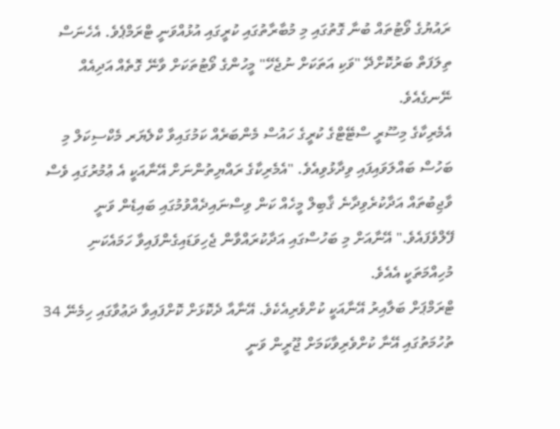ރައުޔުގެ ވޯޓުތައް ބުނާ ގޮތުގައި މި މުބާރާތުގައި ކުރީގައި އުޅުއްވަނީ ޓްރަމްޕެވެ. އެހެނަސް ތިލަފަތް ބަރުކޮށްދޭ "ވަކި އަތަކަށް ނުޖެހޭ" މީހުންގެ ވޯޓުތަކަށް ވާނޭ ގޮތެއް އަދިއެއް ނޭނގެއެވެ.
އެމެރިކާގެ މިސޫރީ ސްޓޭޓްގެ ކުރީގެ ހައުސް މެންބަރެއް ކަމުގައިވާ ކްލެޔަރ މެކްސިކަލް މި ބަހުސް ބައްލަވައިފައި ވިދާޅުވިއެވެ. "އެމެރިކާގެ ރައްޔިތުންނަށް އޭނާއަކީ އެ ޢުމުރުގައި ވެސް ވާޖިބުތައް އަދާކުރެވިދާނެ ޤާބިލް މީހެއް ކަން ވިސްނައިދެއްވުމުގައި ބައިޑެން ވަނީ ފޭލްވެފައެވެ." އޭނާއަށް މި ބަހުސްގައި އަދާކުރައްވާން ޖެހިވަޑައިގެންފައިވާ ހަމައެކަނި މުހިއްމަތަކީ އެއެވެ.
ޓްރަމްޕަށް ބަލާއިރު އޭނާއަކީ ކުށްވެރިއެކެވެ. އޭނާއާ ދެކޮޅަށް ކޮށްފައިވާ ދަޢުވާގައި ހިމެނޭ 34 ތުހުމަތުގައި އޭނާ ކުށްވެރިވާކަމަށް ޖޫރީން ވަނީ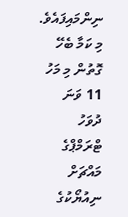ނިންމައިފައެވެ. މި ކަމާ ބެހޭ ގޮތުން މި މަހު 11 ވަނަ ދުވަހު ޓްރަމްޕްގެ މައްޗަށް ނިއުޔޯކުގެ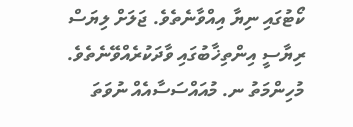ކޯޓުގައި ނިޔާ އިއްވާނެތެވެ. ޖަލަށް ލިޔަސް ރިޔާސީ އިންތިޚާބުގައި ވާދަކުރެއްވޭނެތެވެ.
މުހިންމަތު ނ. މުއައްސަސާއެއް ނުވަތަ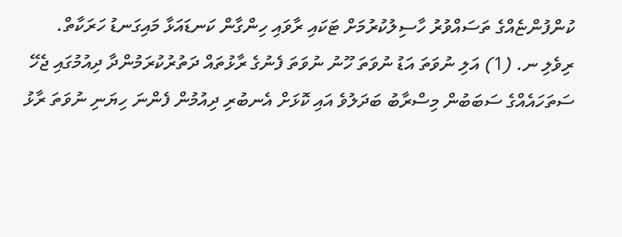ކުންފުންޏެއްގެ ތަސައްވުރު ހާސިލުކުރުމަށް ޓަކައި ރާވައި ހިންގާން ކަނޑައަޅާ މައިގަނޑު ހަރަކާތް.
ރިވެލި ނ. (1) އަލި ނުވަތަ އަޑު ނުވަތަ ހޫނު ނުވަތަ ފެނުގެ ރާޅުތައް ދަތުރުކުރަމުންދާ ދިއުމުގައި ޖެހޭ ސަތަހައެއްގެ ސަބަބުން މިސްރާބު ބަދަލުވެ އައި ކޮޅަށް އެނބުރި ދިއުމުން ފެންނަ ހިޔަނި ނުވަތަ ރާޅު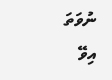ނުވަތަ އިވޭ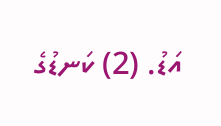އަޑު. (2) ކަނޑުގެ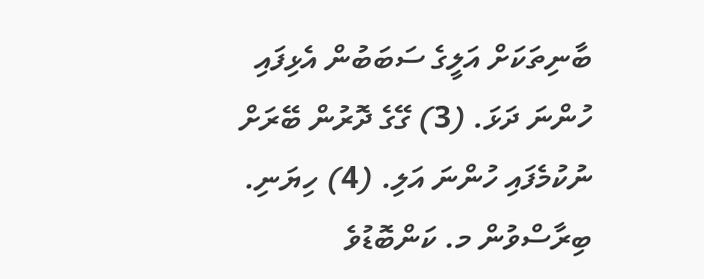ބާނިތަކަށް އަލީގެ ސަބަބުން އެޅިފައި ހުންނަ ދަޅަ. (3) ގޭގެ ދޮރުން ބޭރަށް ނުކުމެފައި ހުންނަ އަލި. (4) ހިޔަނި.
ބިރާސްވުން މ. ކަންބޮޑުވެ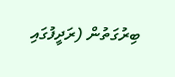ބިރުގަތުން (ރަދީފުގައި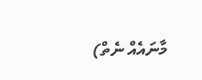މާނައެއް ނެތް)